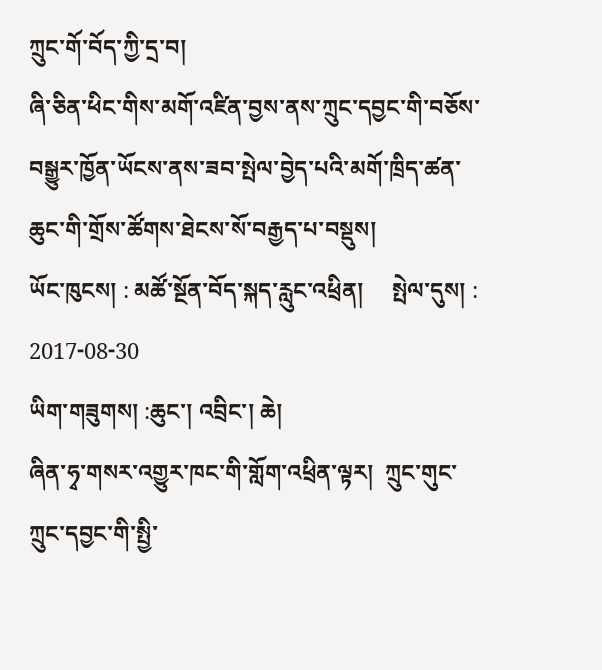ཀྲུང་གོ་བོད་ཀྱི་དྲ་བ།
ཞི་ཅིན་ཕིང་གིས་མགོ་འཛིན་བྱས་ནས་ཀྲུང་དབྱང་གི་བཅོས་བསྒྱུར་ཁྱོན་ཡོངས་ནས་ཟབ་སྤེལ་བྱེད་པའི་མགོ་ཁྲིད་ཚན་ཆུང་གི་གྲོས་ཚོགས་ཐེངས་སོ་བརྒྱད་པ་བསྡུས།
ཡོང་ཁུངས། : མཚོ་སྔོན་བོད་སྐད་རླུང་འཕྲིན།     སྤེལ་དུས། : 2017-08-30
ཡིག་གཟུགས། :ཆུང་། འབྲིང་། ཆེ།
ཞིན་ཧྭ་གསར་འགྱུར་ཁང་གི་གློག་འཕྲིན་ལྟར།  ཀྲུང་གུང་ཀྲུང་དབྱང་གི་སྤྱི་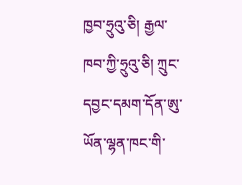ཁྱབ་ཧྲུའུ་ཅི། རྒྱལ་ཁབ་ཀྱི་ཧྲུའུ་ཅི། ཀྲུང་དབྱང་དམག་དོན་ཨུ་ཡོན་ལྷན་ཁང་གི་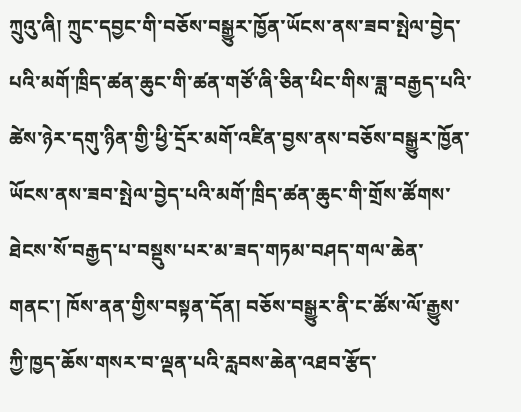ཀྲུའུ་ཞི། ཀྲུང་དབྱང་གི་བཅོས་བསྒྱུར་ཁྱོན་ཡོངས་ནས་ཟབ་སྤེལ་བྱེད་པའི་མགོ་ཁྲིད་ཚན་ཆུང་གི་ཚན་གཙོ་ཞི་ཅིན་ཕིང་གིས་ཟླ་བརྒྱད་པའི་ཚེས་ཉེར་དགུ་ཉིན་གྱི་ཕྱི་དྲོར་མགོ་འཛིན་བྱས་ནས་བཅོས་བསྒྱུར་ཁྱོན་ཡོངས་ནས་ཟབ་སྤེལ་བྱེད་པའི་མགོ་ཁྲིད་ཚན་ཆུང་གི་གྲོས་ཚོགས་ཐེངས་སོ་བརྒྱད་པ་བསྡུས་པར་མ་ཟད་གཏམ་བཤད་གལ་ཆེན་གནང་། ཁོས་ནན་གྱིས་བསྟན་དོན། བཅོས་བསྒྱུར་ནི་ང་ཚོས་ལོ་རྒྱུས་ཀྱི་ཁྱད་ཆོས་གསར་བ་ལྡན་པའི་རླབས་ཆེན་འཐབ་རྩོད་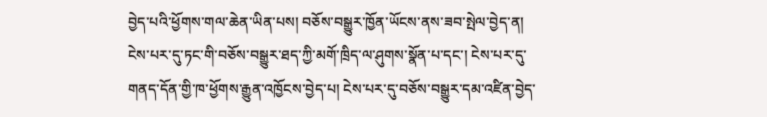བྱེད་པའི་ཕྱོགས་གལ་ཆེན་ཡིན་པས། བཅོས་བསྒྱུར་ཁྱོན་ཡོངས་ནས་ཟབ་སྤེལ་བྱེད་ན། ངེས་པར་དུ་ཏང་གི་བཅོས་བསྒྱུར་ཐད་ཀྱི་མགོ་ཁྲིད་ལ་ཤུགས་སྣོན་པ་དང་། ངེས་པར་དུ་གནད་དོན་གྱི་ཁ་ཕྱོགས་རྒྱུན་འཁྱོངས་བྱེད་པ། ངེས་པར་དུ་བཅོས་བསྒྱུར་དམ་འཛིན་བྱེད་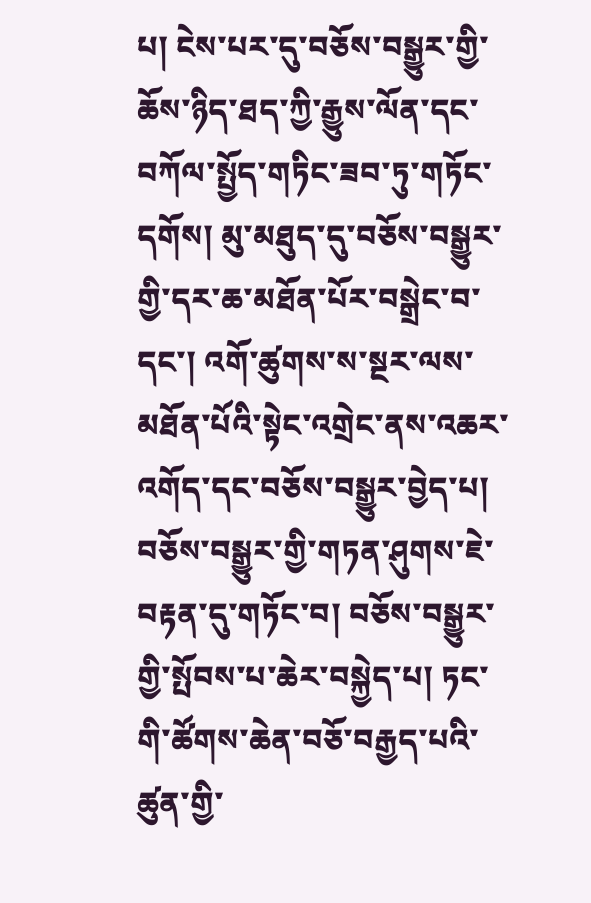པ། ངེས་པར་དུ་བཅོས་བསྒྱུར་གྱི་ཆོས་ཉིད་ཐད་ཀྱི་རྒྱུས་ལོན་དང་བཀོལ་སྤྱོད་གཏིང་ཟབ་ཏུ་གཏོང་དགོས། མུ་མཐུད་དུ་བཅོས་བསྒྱུར་གྱི་དར་ཆ་མཐོན་པོར་བསྒྲེང་བ་དང་། འགོ་ཚུགས་ས་སྔར་ལས་མཐོན་པོའི་སྟེང་འགྲེང་ནས་འཆར་འགོད་དང་བཅོས་བསྒྱུར་བྱེད་པ། བཅོས་བསྒྱུར་གྱི་གཏན་ཤུགས་ཇེ་བརྟན་དུ་གཏོང་བ། བཅོས་བསྒྱུར་གྱི་སྤོབས་པ་ཆེར་བསྐྱེད་པ། ཏང་གི་ཚོགས་ཆེན་བཅོ་བརྒྱད་པའི་ཚུན་གྱི་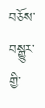བཅོས་བསྒྱུར་གྱི་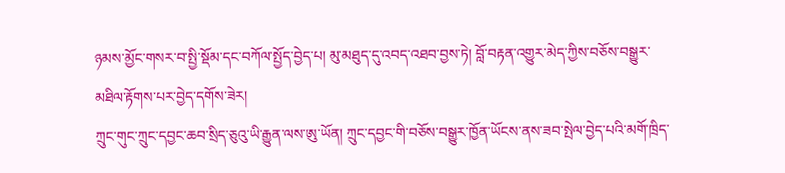ཉམས་མྱོང་གསར་བ་སྤྱི་སྡོམ་དང་བཀོལ་སྤྱོད་བྱེད་པ། མུ་མཐུད་དུ་འབད་འཐབ་བྱས་ཏེ། བློ་བརྟན་འགྱུར་མེད་ཀྱིས་བཅོས་བསྒྱུར་མཐིལ་རྟོགས་པར་བྱེད་དགོས་ཟེར།
ཀྲུང་གུང་ཀྲུང་དབྱང་ཆབ་སྲིད་ཅུའུ་ཡི་རྒྱུན་ལས་ཨུ་ཡོན། ཀྲུང་དབྱང་གི་བཅོས་བསྒྱུར་ཁྱོན་ཡོངས་ནས་ཟབ་སྤེལ་བྱེད་པའི་མགོ་ཁྲིད་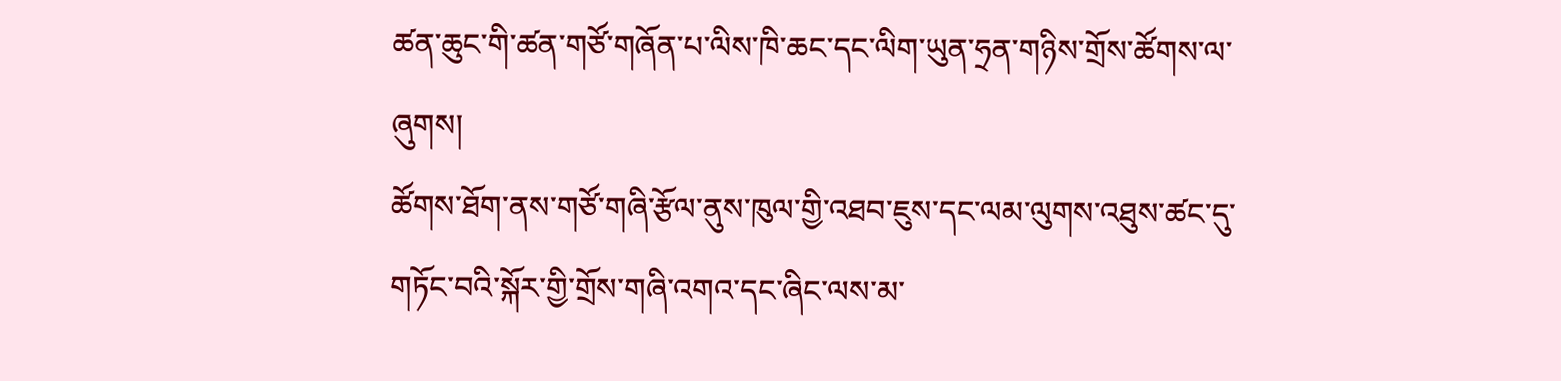ཚན་ཆུང་གི་ཚན་གཙོ་གཞོན་པ་ལིས་ཁི་ཆང་དང་ལིག་ཡུན་ཧྲན་གཉིས་གྲོས་ཚོགས་ལ་ཞུགས།
ཚོགས་ཐོག་ནས་གཙོ་གཞི་རྩོལ་ནུས་ཁུལ་གྱི་འཐབ་ཇུས་དང་ལམ་ལུགས་འཐུས་ཚང་དུ་གཏོང་བའི་སྐོར་གྱི་གྲོས་གཞི་འགའ་དང་ཞིང་ལས་མ་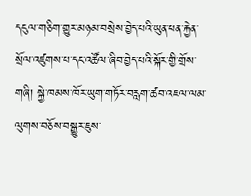དངུལ་གཅིག་གྱུར་མཉམ་བསྲེས་བྱེད་པའི་ཡུན་ཕན་རྐྱེན་སྲོལ་འཛུགས་པ་དང་འཚོལ་ཞིབ་བྱེད་པའི་སྐོར་གྱི་གྲོས་གཞི། སྐྱེ་ཁམས་ཁོར་ཡུག་གཏོར་བརླག་ཚབ་འཇལ་ལམ་ལུགས་བཅོས་བསྒྱུར་ཇུས་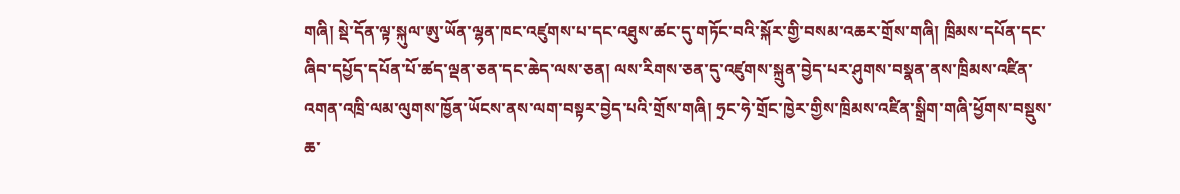གཞི། སྡེ་དོན་ལྟ་སྐུལ་ཨུ་ཡོན་ལྷན་ཁང་འཛུགས་པ་དང་འཐུས་ཚང་དུ་གཏོང་བའི་སྐོར་གྱི་བསམ་འཆར་གྲོས་གཞི། ཁྲིམས་དཔོན་དང་ཞིབ་དཔྱོད་དཔོན་པོ་ཚད་ལྡན་ཅན་དང་ཆེད་ལས་ཅན། ལས་རིགས་ཅན་དུ་འཛུགས་སྐྲུན་བྱེད་པར་ཤུགས་བསྣན་ནས་ཁྲིམས་འཛིན་འགན་འཁྲི་ལམ་ལུགས་ཁྱོན་ཡོངས་ནས་ལག་བསྟར་བྱེད་པའི་གྲོས་གཞི། ཧྲང་ཧེ་གྲོང་ཁྱེར་གྱིས་ཁྲིམས་འཛིན་སྒྲིག་གཞི་ཕྱོགས་བསྡུས་ཆ་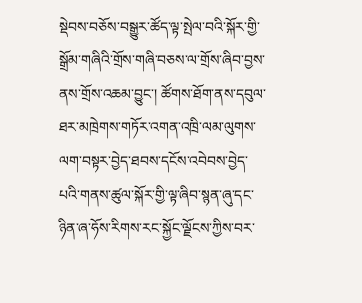སྡེབས་བཅོས་བསྒྱུར་ཚོད་ལྟ་སྤེལ་བའི་སྐོར་གྱི་སྒྲོམ་གཞིའི་གྲོས་གཞི་བཅས་ལ་གྲོས་ཞིབ་བྱས་ནས་གྲོས་འཆམ་བྱུང་། ཚོགས་ཐོག་ནས་དབུལ་ཐར་མཁྲེགས་གཏོར་འགན་འཁྲི་ལམ་ལུགས་ལག་བསྟར་བྱེད་ཐབས་དངོས་འབེབས་བྱེད་པའི་གནས་ཚུལ་སྐོར་གྱི་ལྟ་ཞིབ་སྙན་ཞུ་དང་ཉིན་ཞ་ཧོས་རིགས་རང་སྐྱོང་ལྗོངས་ཀྱིས་བར་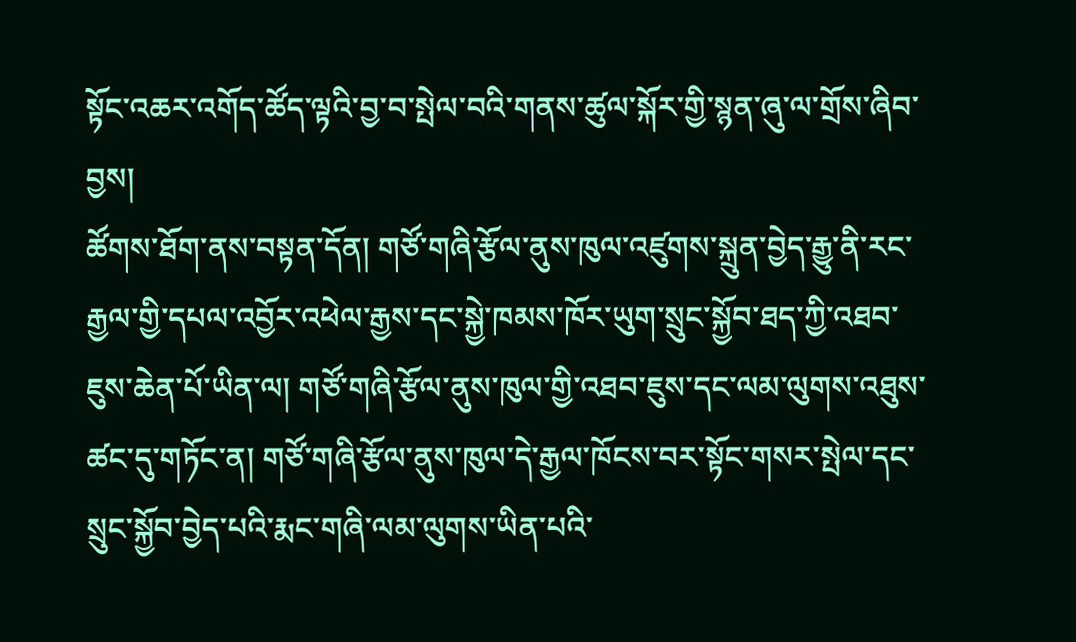སྟོང་འཆར་འགོད་ཚོད་ལྟའི་བྱ་བ་སྤེལ་བའི་གནས་ཚུལ་སྐོར་གྱི་སྙན་ཞུ་ལ་གྲོས་ཞིབ་བྱས།
ཚོགས་ཐོག་ནས་བསྟན་དོན། གཙོ་གཞི་རྩོལ་ནུས་ཁུལ་འཛུགས་སྐྲུན་བྱེད་རྒྱུ་ནི་རང་རྒྱལ་གྱི་དཔལ་འབྱོར་འཕེལ་རྒྱས་དང་སྐྱེ་ཁམས་ཁོར་ཡུག་སྲུང་སྐྱོབ་ཐད་ཀྱི་འཐབ་ཇུས་ཆེན་པོ་ཡིན་ལ། གཙོ་གཞི་རྩོལ་ནུས་ཁུལ་གྱི་འཐབ་ཇུས་དང་ལམ་ལུགས་འཐུས་ཚང་དུ་གཏོང་ན། གཙོ་གཞི་རྩོལ་ནུས་ཁུལ་དེ་རྒྱལ་ཁོངས་བར་སྟོང་གསར་སྤེལ་དང་སྲུང་སྐྱོབ་བྱེད་པའི་རྨང་གཞི་ལམ་ལུགས་ཡིན་པའི་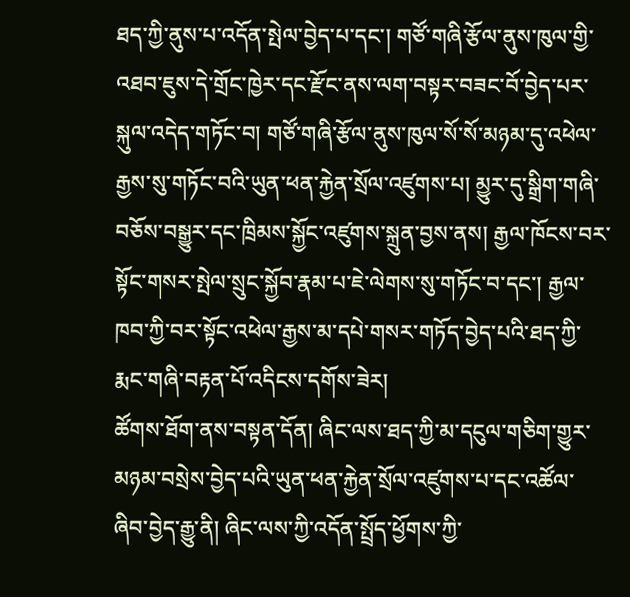ཐད་ཀྱི་ནུས་པ་འདོན་སྤེལ་བྱེད་པ་དང་། གཙོ་གཞི་རྩོལ་ནུས་ཁུལ་གྱི་འཐབ་ཇུས་དེ་གྲོང་ཁྱེར་དང་རྫོང་ནས་ལག་བསྟར་བཟང་བོ་བྱེད་པར་སྐུལ་འདེད་གཏོང་བ། གཙོ་གཞི་རྩོལ་ནུས་ཁུལ་སོ་སོ་མཉམ་དུ་འཕེལ་རྒྱས་སུ་གཏོང་བའི་ཡུན་ཕན་རྐྱེན་སྲོལ་འཛུགས་པ། མྱུར་དུ་སྒྲིག་གཞི་བཅོས་བསྒྱུར་དང་ཁྲིམས་སྐྱོང་འཛུགས་སྐྲུན་བྱས་ནས། རྒྱལ་ཁོངས་བར་སྟོང་གསར་སྤེལ་སྲུང་སྐྱོབ་རྣམ་པ་ཇེ་ལེགས་སུ་གཏོང་བ་དང་། རྒྱལ་ཁབ་ཀྱི་བར་སྟོང་འཕེལ་རྒྱས་མ་དཔེ་གསར་གཏོད་བྱེད་པའི་ཐད་ཀྱི་རྨང་གཞི་བརྟན་པོ་འདིངས་དགོས་ཟེར།
ཚོགས་ཐོག་ནས་བསྟན་དོན། ཞིང་ལས་ཐད་ཀྱི་མ་དངུལ་གཅིག་གྱུར་མཉམ་བསྲེས་བྱེད་པའི་ཡུན་ཕན་རྐྱེན་སྲོལ་འཛུགས་པ་དང་འཚོལ་ཞིབ་བྱེད་རྒྱུ་ནི། ཞིང་ལས་ཀྱི་འདོན་སྤྲོད་ཕྱོགས་ཀྱི་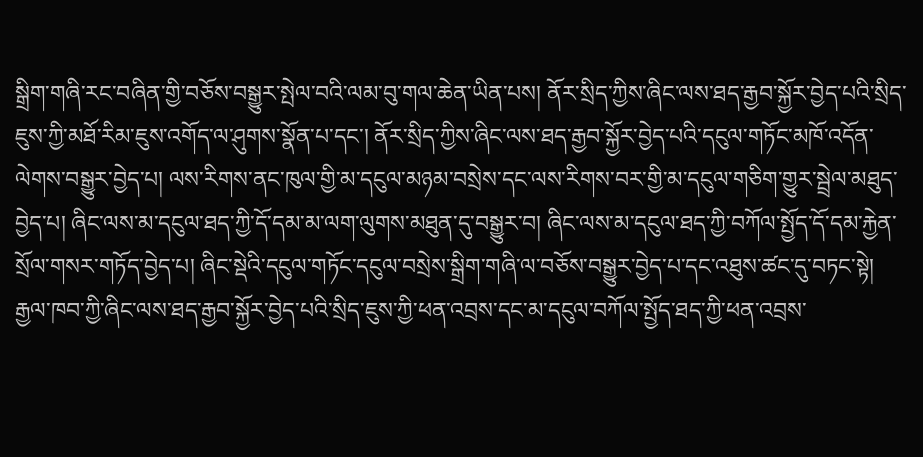སྒྲིག་གཞི་རང་བཞིན་གྱི་བཅོས་བསྒྱུར་སྤེལ་བའི་ལམ་བུ་གལ་ཆེན་ཡིན་པས། ནོར་སྲིད་ཀྱིས་ཞིང་ལས་ཐད་རྒྱབ་སྐྱོར་བྱེད་པའི་སྲིད་ཇུས་ཀྱི་མཐོ་རིམ་ཇུས་འགོད་ལ་ཤུགས་སྣོན་པ་དང་། ནོར་སྲིད་ཀྱིས་ཞིང་ལས་ཐད་རྒྱབ་སྐྱོར་བྱེད་པའི་དངུལ་གཏོང་མཁོ་འདོན་ལེགས་བསྒྱུར་བྱེད་པ། ལས་རིགས་ནང་ཁུལ་གྱི་མ་དངུལ་མཉམ་བསྲེས་དང་ལས་རིགས་བར་གྱི་མ་དངུལ་གཅིག་གྱུར་སྦྲེལ་མཐུད་བྱེད་པ། ཞིང་ལས་མ་དངུལ་ཐད་ཀྱི་དོ་དམ་མ་ལག་ལུགས་མཐུན་དུ་བསྒྱུར་བ། ཞིང་ལས་མ་དངུལ་ཐད་ཀྱི་བཀོལ་སྤྱོད་དོ་དམ་རྐྱེན་སྲོལ་གསར་གཏོད་བྱེད་པ། ཞིང་སྡེའི་དངུལ་གཏོང་དངུལ་བསྲེས་སྒྲིག་གཞི་ལ་བཅོས་བསྒྱུར་བྱེད་པ་དང་འཐུས་ཚང་དུ་བཏང་སྟེ། རྒྱལ་ཁབ་ཀྱི་ཞིང་ལས་ཐད་རྒྱབ་སྐྱོར་བྱེད་པའི་སྲིད་ཇུས་ཀྱི་ཕན་འབྲས་དང་མ་དངུལ་བཀོལ་སྤྱོད་ཐད་ཀྱི་ཕན་འབྲས་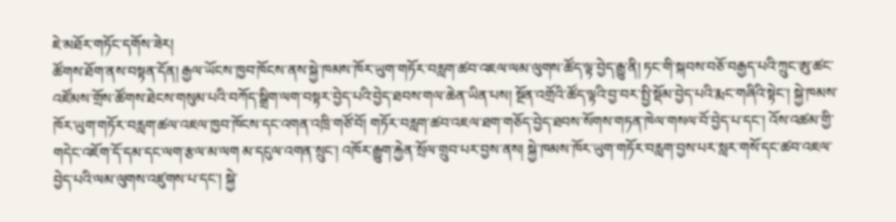ཇེ་མཐོར་གཏོང་དགོས་ཟེར།
ཚོགས་ཐོག་ནས་བསྟན་དོན། རྒྱལ་ཡོངས་ཁྱབ་ཁོངས་ནས་སྐྱེ་ཁམས་ཁོར་ཡུག་གཏོར་བརླག་ཚབ་འཇལ་ལམ་ལུགས་ཚོད་ལྟ་བྱེད་རྒྱུ་ནི། ཏང་གི་སྐབས་བཅོ་བརྒྱད་པའི་ཀྲུང་ཨུ་ཚང་འཛོམས་གྲོས་ཚོགས་ཐེངས་གསུམ་པའི་བཀོད་སྒྲིག་ལག་བསྟར་བྱེད་པའི་བྱེད་ཐབས་གལ་ཆེན་ཡིན་པས། སྔོན་འགྲོའི་ཚོད་ལྟའི་བྱ་བར་སྤྱི་སྡོམ་བྱེད་པའི་རྨང་གཞིའི་སྟེང་། སྐྱེ་ཁམས་ཁོར་ཡུག་གཏོར་བརླག་ཚལ་འཇལ་ཁྱབ་ཁོངས་དང་འགན་འཁྲི་གཙོ་བོ། གཏོར་བརླག་ཚབ་འཇལ་ཐག་གཅོད་བྱེད་ཐབས་སོགས་གཏན་ཁེལ་གསལ་བོ་བྱེད་པ་དང་། འོས་འཚམ་གྱི་གདེང་འཇོག་དོ་དམ་དང་ལག་རྩལ་མ་ལག མ་དངུལ་འགན་སྲུང་། འཁོར་རྒྱུག་རྐྱེན་སྲོལ་གྲུབ་པར་བྱས་ནས། སྐྱེ་ཁམས་ཁོར་ཡུག་གཏོར་བརླག་བྱས་པར་སླར་གསོ་དང་ཚབ་འཇལ་བྱེད་པའི་ལམ་ལུགས་འཛུགས་པ་དང་། སྐྱེ་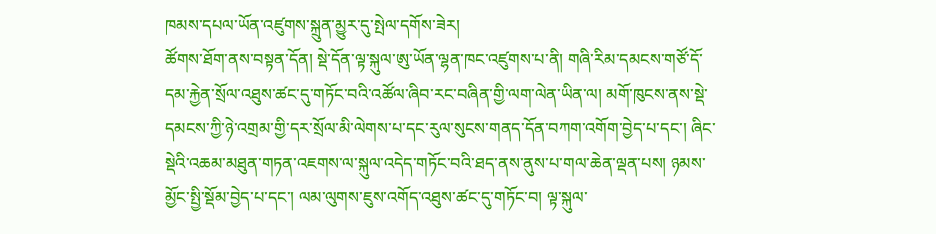ཁམས་དཔལ་ཡོན་འཛུགས་སྐྲུན་མྱུར་དུ་སྤེལ་དགོས་ཟེར།
ཚོགས་ཐོག་ནས་བསྟན་དོན། སྡེ་དོན་ལྟ་སྐུལ་ཨུ་ཡོན་ལྷན་ཁང་འཛུགས་པ་ནི། གཞི་རིམ་དམངས་གཙོ་དོ་དམ་རྐྱེན་སྲོལ་འཐུས་ཚང་དུ་གཏོང་བའི་འཚོལ་ཞིབ་རང་བཞིན་གྱི་ལག་ལེན་ཡིན་ལ། མགོ་ཁུངས་ནས་སྡེ་དམངས་ཀྱི་ཉེ་འགྲམ་གྱི་དར་སྲོལ་མི་ལེགས་པ་དང་རུལ་སུངས་གནད་དོན་བཀག་འགོག་བྱེད་པ་དང་། ཞིང་སྡེའི་འཆམ་མཐུན་གཏན་འཇགས་ལ་སྐུལ་འདེད་གཏོང་བའི་ཐད་ནས་ནུས་པ་གལ་ཆེན་ལྡན་པས། ཉམས་མྱོང་སྤྱི་སྡོམ་བྱེད་པ་དང་། ལམ་ལུགས་ཇུས་འགོད་འཐུས་ཚང་དུ་གཏོང་བ། ལྟ་སྐུལ་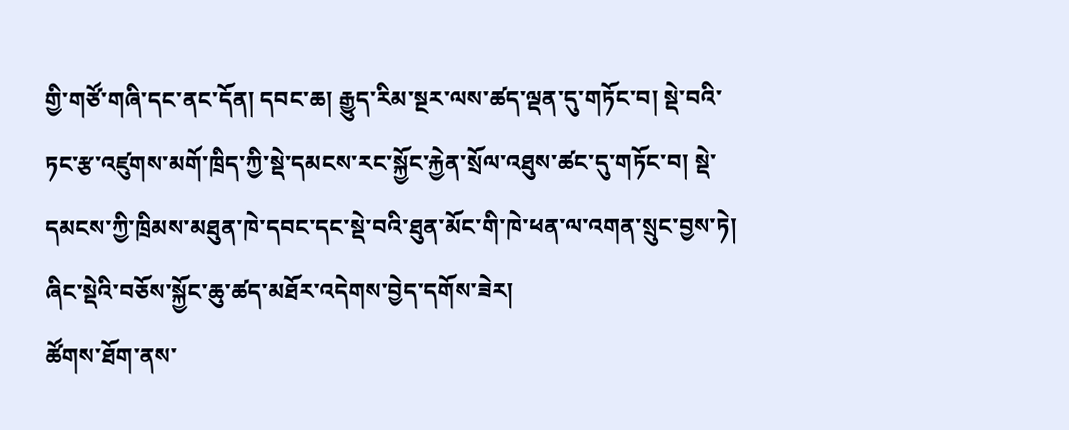གྱི་གཙོ་གཞི་དང་ནང་དོན། དབང་ཆ། རྒྱུད་རིམ་སྔར་ལས་ཚད་ལྡན་དུ་གཏོང་བ། སྡེ་བའི་ཏང་རྩ་འཛུགས་མགོ་ཁྲིད་ཀྱི་སྡེ་དམངས་རང་སྐྱོང་རྐྱེན་སྲོལ་འཐུས་ཚང་དུ་གཏོང་བ། སྡེ་དམངས་ཀྱི་ཁྲིམས་མཐུན་ཁེ་དབང་དང་སྡེ་བའི་ཐུན་མོང་གི་ཁེ་ཕན་ལ་འགན་སྲུང་བྱས་ཏེ། ཞིང་སྡེའི་བཅོས་སྐྱོང་ཆུ་ཚད་མཐོར་འདེགས་བྱེད་དགོས་ཟེར།
ཚོགས་ཐོག་ནས་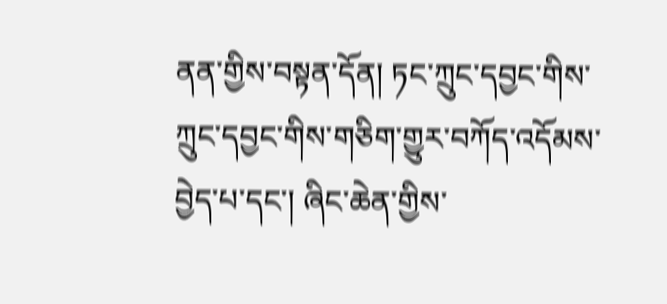ནན་གྱིས་བསྟན་དོན། ཏང་ཀྲུང་དབྱང་གིས་ཀྲུང་དབྱང་གིས་གཅིག་གྱུར་བཀོད་འདོམས་བྱེད་པ་དང་། ཞིང་ཆེན་གྱིས་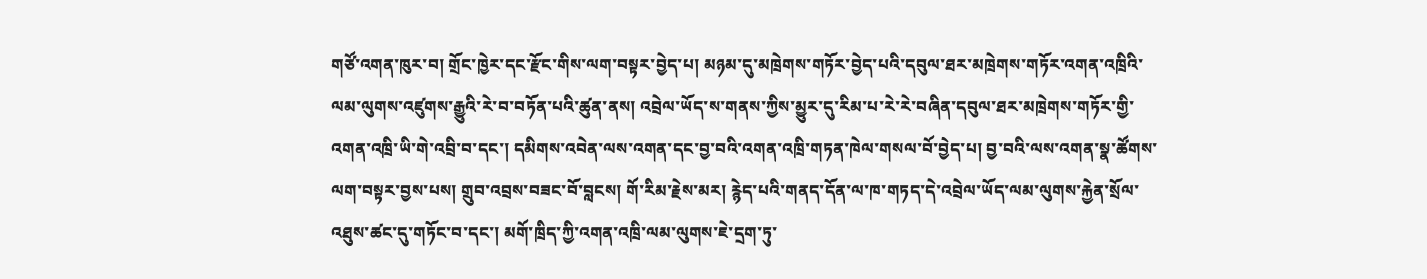གཙོ་འགན་ཁུར་བ། གྲོང་ཁྱེར་དང་རྫོང་གིས་ལག་བསྟར་བྱེད་པ། མཉམ་དུ་མཁྲེགས་གཏོར་བྱེད་པའི་དབུལ་ཐར་མཁྲེགས་གཏོར་འགན་འཁྲིའི་ལམ་ལུགས་འཛུགས་རྒྱུའི་རེ་བ་བཏོན་པའི་ཚུན་ནས། འབྲེལ་ཡོད་ས་གནས་ཀྱིས་མྱུར་དུ་རིམ་པ་རེ་རེ་བཞིན་དབུལ་ཐར་མཁྲེགས་གཏོར་གྱི་འགན་འཁྲི་ཡི་གེ་འབྲི་བ་དང་། དམིགས་འབེན་ལས་འགན་དང་བྱ་བའི་འགན་འཁྲི་གཏན་ཁེལ་གསལ་བོ་བྱེད་པ། བྱ་བའི་ལས་འགན་སྣ་ཚོགས་ལག་བསྟར་བྱས་པས། གྲུབ་འབྲས་བཟང་བོ་བླངས། གོ་རིམ་རྗེས་མར། རྙེད་པའི་གནད་དོན་ལ་ཁ་གཏད་དེ་འབྲེལ་ཡོད་ལམ་ལུགས་རྐྱེན་སྲོལ་འཐུས་ཚང་དུ་གཏོང་བ་དང་། མགོ་ཁྲིད་ཀྱི་འགན་འཁྲི་ལམ་ལུགས་ཇེ་དྲག་ཏུ་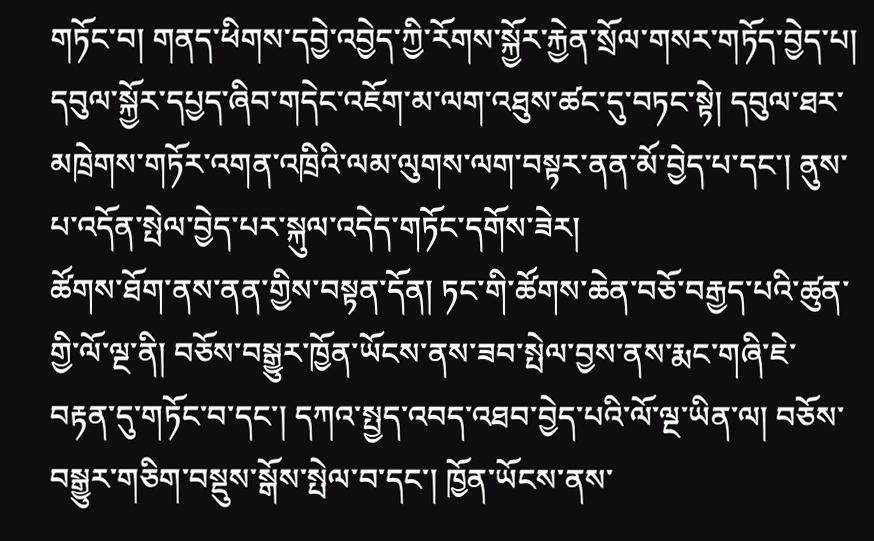གཏོང་བ། གནད་ཕིགས་དབྱེ་འབྱེད་ཀྱི་རོགས་སྐྱོར་རྐྱེན་སྲོལ་གསར་གཏོད་བྱེད་པ། དབུལ་སྐྱོར་དཔྱད་ཞིབ་གདེང་འཇོག་མ་ལག་འཐུས་ཚང་དུ་བཏང་སྟེ། དབུལ་ཐར་མཁྲེགས་གཏོར་འགན་འཁྲིའི་ལམ་ལུགས་ལག་བསྟར་ནན་མོ་བྱེད་པ་དང་། ནུས་པ་འདོན་སྤེལ་བྱེད་པར་སྐུལ་འདེད་གཏོང་དགོས་ཟེར།
ཚོགས་ཐོག་ནས་ནན་གྱིས་བསྟན་དོན། ཏང་གི་ཚོགས་ཆེན་བཅོ་བརྒྱད་པའི་ཚུན་གྱི་ལོ་ལྔ་ནི། བཅོས་བསྒྱུར་ཁྱོན་ཡོངས་ནས་ཟབ་སྤེལ་བྱས་ནས་རྨང་གཞི་ཇེ་བརྟན་དུ་གཏོང་བ་དང་། དཀའ་སྤྱད་འབད་འཐབ་བྱེད་པའི་ལོ་ལྔ་ཡིན་ལ། བཅོས་བསྒྱུར་གཅིག་བསྡུས་སྒོས་སྤེལ་བ་དང་། ཁྱོན་ཡོངས་ནས་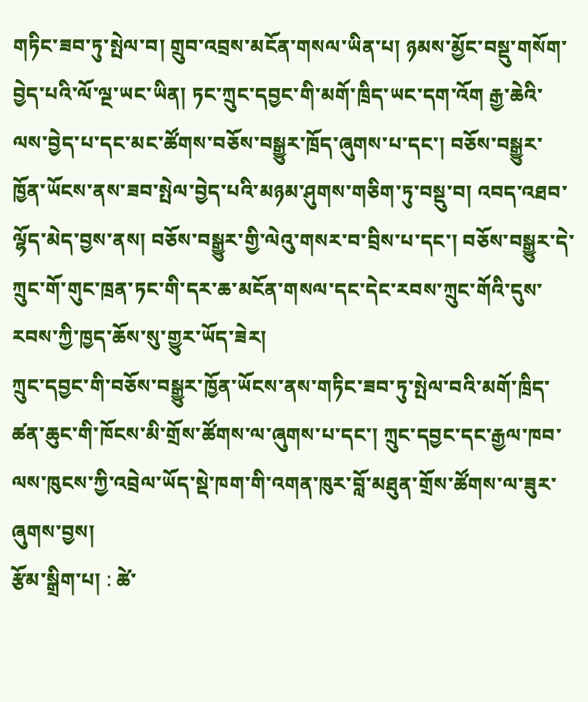གཏིང་ཟབ་ཏུ་སྤེལ་བ། གྲུབ་འབྲས་མངོན་གསལ་ཡིན་པ། ཉམས་མྱོང་བསྡུ་གསོག་བྱེད་པའི་ལོ་ལྔ་ཡང་ཡིན། ཏང་ཀྲུང་དབྱང་གི་མགོ་ཁྲིད་ཡང་དག་འོག རྒྱ་ཆེའི་ལས་བྱེད་པ་དང་མང་ཚོགས་བཅོས་བསྒྱུར་ཁྲོད་ཞུགས་པ་དང་། བཅོས་བསྒྱུར་ཁྱོན་ཡོངས་ནས་ཟབ་སྤེལ་བྱེད་པའི་མཉམ་ཤུགས་གཅིག་ཏུ་བསྡུ་བ། འབད་འཐབ་ལྷོད་མེད་བྱས་ནས། བཅོས་བསྒྱུར་གྱི་ལེའུ་གསར་བ་བྲིས་པ་དང་། བཅོས་བསྒྱུར་དེ་ཀྲུང་གོ་གུང་ཁྲན་ཏང་གི་དར་ཆ་མངོན་གསལ་དང་དེང་རབས་ཀྲུང་གོའི་དུས་རབས་ཀྱི་ཁྱད་ཆོས་སུ་གྱུར་ཡོད་ཟེར།
ཀྲུང་དབྱང་གི་བཅོས་བསྒྱུར་ཁྱོན་ཡོངས་ནས་གཏིང་ཟབ་ཏུ་སྤེལ་བའི་མགོ་ཁྲིད་ཚན་ཆུང་གི་ཁོངས་མི་གྲོས་ཚོགས་ལ་ཞུགས་པ་དང་། ཀྲུང་དབྱང་དང་རྒྱལ་ཁབ་ལས་ཁུངས་ཀྱི་འབྲེལ་ཡོད་སྡེ་ཁག་གི་འགན་ཁུར་བློ་མཐུན་གྲོས་ཚོགས་ལ་ཟུར་ཞུགས་བྱས།
རྩོམ་སྒྲིག་པ། : ཚེ་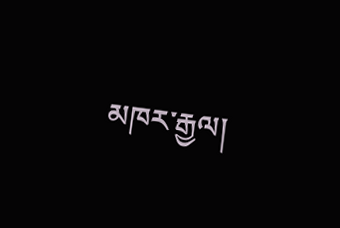མཁར་རྒྱལ།